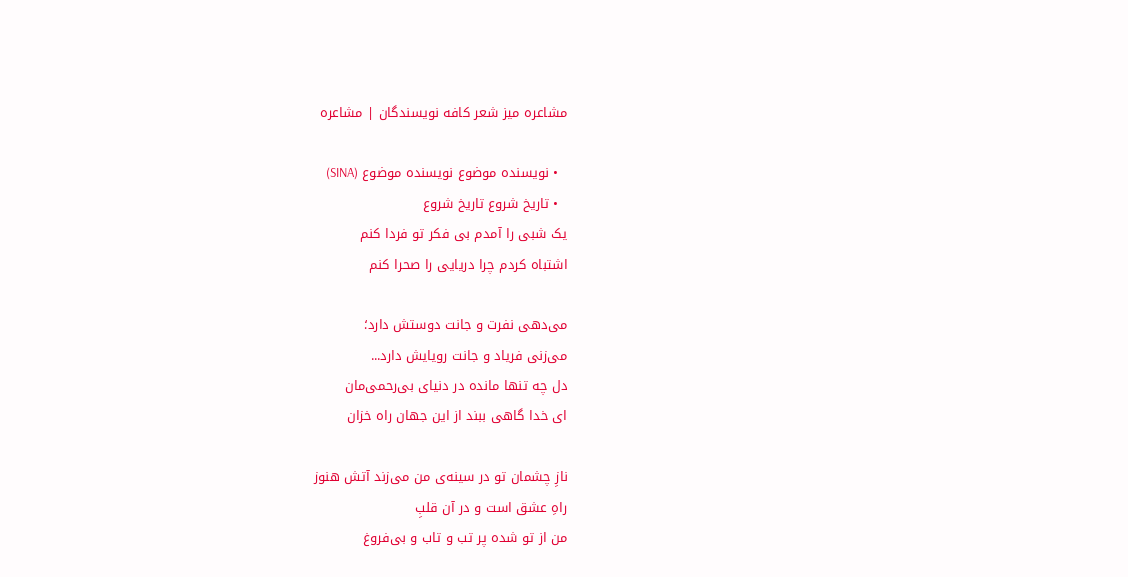مشاعره میز شعر کافه نویسندگان | مشاعره

  • نویسنده موضوع نویسنده موضوع (SINA)
  • تاریخ شروع تاریخ شروع
یک شبی را آمدم بی فکر تو فردا کنم
اشتباه کردم چرا دریایی را صحرا کنم

می‌دهی نفرت و جانت دوستش دارد؛
می‌زنی فریاد و جانت رویایش دارد...
دل چه تنها مانده در دنیای بی‌رحمی‌مان
ای خدا گاهی ببند از این جهان راه خزان

نازِ چشمان تو در سینه‌ی من می‌زند آتش هنوز
راهِ عشق است و در آن قلبِ
من از تو شده پر تب‌ و تاب و بی‌فروغ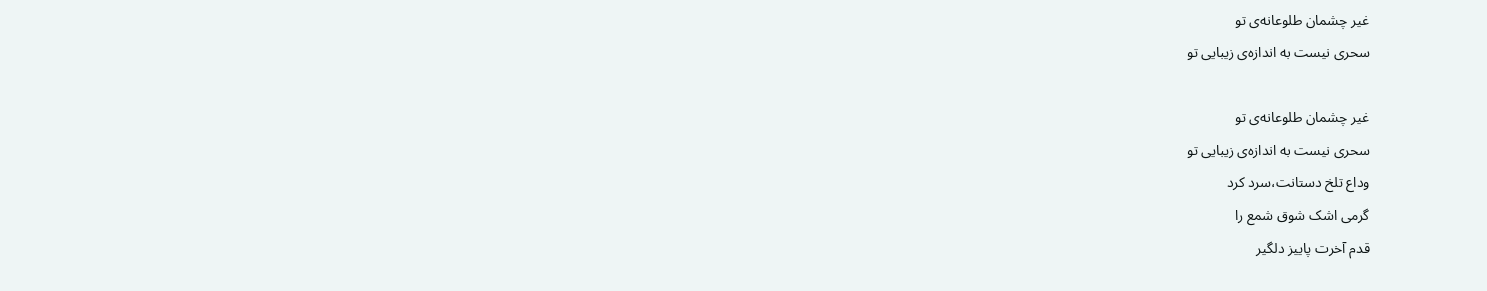غیر چشمان طلوعانه‌ی تو
سحری نیست به اندازه‌ی زیبایی تو

غیر چشمان طلوعانه‌ی تو
سحری نیست به اندازه‌ی زیبایی تو
وداع تلخ دستانت،سرد کرد
گرمی اشک شوق شمع را
قدم آخرت پاییز دلگیر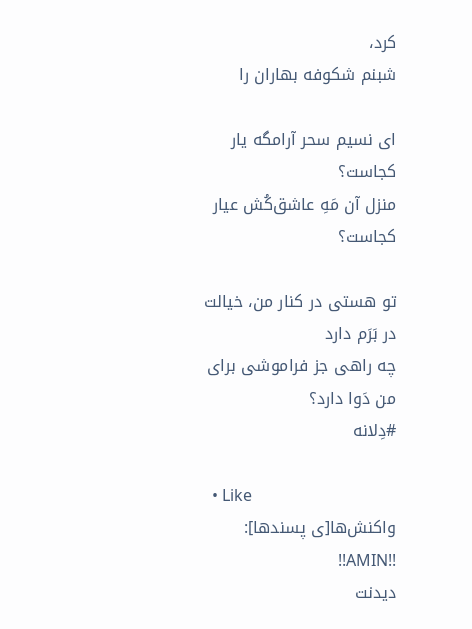کرد،
شبنم شکوفه بهاران را

ای نسیم سحر آرامگه یار کجاست؟
منزل آن مَهِ عاشق‌کُش عیار کجاست؟

تو هستی در کنار من، خیالت در بَرَم دارد
چه راهی جز فراموشی برای من دَوا دارد؟
#دِلانه

  • Like
واکنش‌ها[ی پسندها]: !!AMIN!!
دیدنت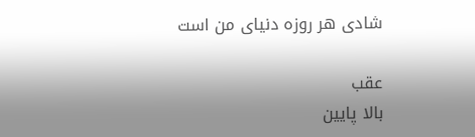شادی هر روزه دنیای من است

عقب
بالا پایین